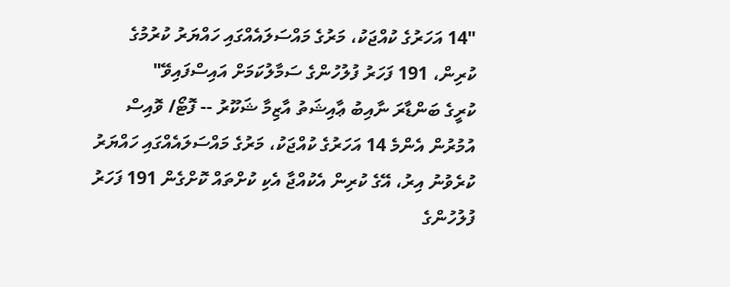"14 އަހަރުގެ ކުއްޖަކު، މަރުގެ މައްސަލައެއްގައި ހައްޔަރު ކުރުމުގެ ކުރިން، 191 ފަހަރު ފުލުހުންގެ ސަމާލުކަމަށް އައިސްފައިވޭ"
ކުރީގެ ބަންޑާރަ ނާއިބު ޢާއިޝަތު އާޒިމާ ޝަކޫރު -- ފޮޓޯ/ ވޮއިސް
އުމުރުން އެންމެ 14 އަހަރުގެ ކުއްޖަކު، މަރުގެ މައްސަލައެއްގައި ހައްޔަރު ކުރެވުނު އިރު، އޭގެ ކުރިން އެކުއްޖާ އެކި ކުށްތައް ކޮށްގެން 191 ފަހަރު ފުލުހުންގެ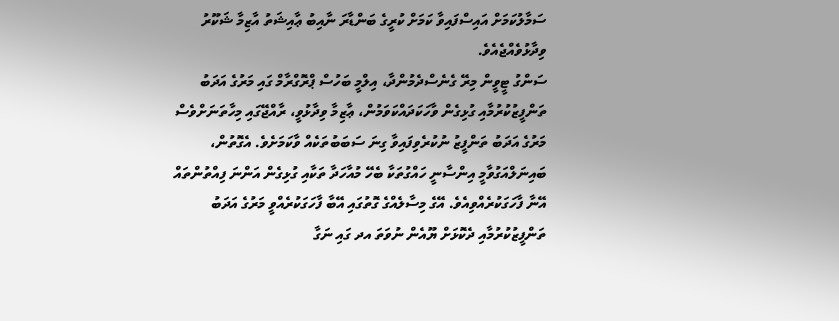ސަމާލުކަމަށް އައިސްފައިވާ ކަމަށް ކުރީގެ ބަންޑާރަ ނާއިބު ޢާއިޝަތު އާޒިމާ ޝަކޫރު ވިދާޅުވެއްޖެއެވެ.
ސަންގު ޓީވީން މިރޭ ގެނެސްދެމުންދާ، އިލްމީ ބަހުސް ޕްރޮގްރާމް ގައި މަރުގެ އަދަބު ތަންފީޒުކުރުމާއި ގުޅިގެން ވާހަކަދައްކަވަމުން، ޢާޒިމާ ވިދާޅުވީ، ރާއްޖޭގައި މިހާތަނަށްވެސް މަރުގެ އަދަބު ތަންފީޒު ނުކުރެވިފައިވާ ގިނަ ސަބަބުތަކެއް ވާކަމަށެވެ. އެގޮތުން، ބައިނަލްއަގުވާމީ އިންސާނީ ހައްގުތަކާ ބެހޭ މުއާހަދާ ތަކާއި ގުޅިގެން އަންނަ ފިއްތުންތައް އޭނާ ފާހަގަކުރެއްވިއެވެ. އޭގެ މިސާލެއްގެ ގޮތުގައި އޭބާ ފާހަގަކުރެއްވީ މަރުގެ އަދަބު ތަންފީޒުކުރުމާއި ދެކޮޅަށް ޔޫއެން ނުވަތަ އދ ގައި ނަގާ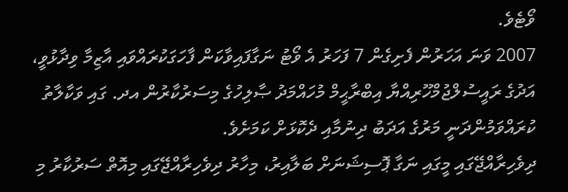ވޯޓެވެ.
2007 ވަނަ އަހަރުން ފެށިގެން 7 ފަހަރު އެ ވޯޓު ނަގާފައިވާކަން ފާހަގަކުރައްވައި އާޒިމާ ވިދާޅުވީ، އަދުގެ ރައީސުލްޖުމްހޫރިއްޔާ އިބްރާޙީމް މުހައްމަދު ޞާލިހުގެ މިސަރުކާރުން އދ. ގައި ވަކާލާތު ކުރައްވަމުންދަނީ މަރުގެ އަދަބު ދިނުމާއި ދެކޮޅަށް ކަމަށެވެ.
ދިވެހިރާއްޖޭގައި މީގައި ނަގާ ޕޮސިޝަނަށް ބަލާއިރު، މިހާރު ދިވެހިރާއްޖޭގައި މިއޮތް ސަރުކާރު މި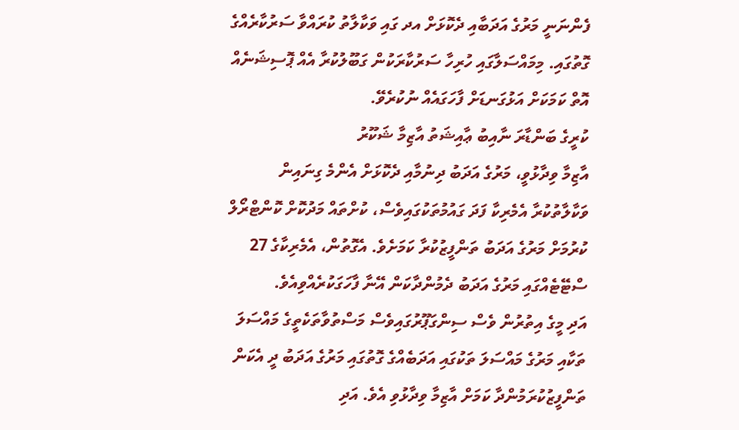ފެންނަނީ މަރުގެ އަދަބާއި ދެކޮޅަށް އދ ގައި ވަކާލާތު ކުރައްވާ ސަރުކާރެއްގެ ގޮތުގައި. މިމައްސަލާގައި ހުރިހާ ސަރުކާރަކުން ގަބޫލުކުރާ އެއް ޕޮސިޝަނެއް އޮތް ކަމަކަށް އަޅުގަނޑަށް ފާހަގައެއް ނުކުރެވޭ.
ކުރީގެ ބަންޑާރަ ނާއިބު ޢާއިޝަތު އާޒިމާ ޝަކޫރު
އާޒިމާ ވިދާޅުވީ، މަރުގެ އަދަބު ދިނުމާއި ދެކޮޅަށް އެންމެ ގިނައިން ވަކާލާތުކުރާ އެމެރިކާ ފަދަ ގައުމުތަކުގައިވެސް، ކުށްތައް މަދުކޮށް ކޮންޓްރޯލް ކުރުމަށް މަރުގެ އަދަބު ތަންފީޒުކުރާ ކަމަށެވެ. އެގޮތުން، އެމެރިކާގެ 27 ސްޓޭޓެއްގައި މަރުގެ އަދަބު ދެމުންދާކަން އޭނާ ފާހަގަކުރެއްވިއެވެ.
އަދި މީގެ އިތުރުން ވެސް ސިންގަޕޫރުގައިވެސް މަސްތުވާތަކެތީގެ މައްސަލަ ތަކާއި މަރުގެ މައްސަލަ ތަކުގައި އަދަބެއްގެ ގޮތުގައި މަރުގެ އަދަބު ދީ އެކަން ތަންފީޒުކުރަމުންދާ ކަމަށް އާޒިމާ ވިދާޅުވި އެވެ. އަދި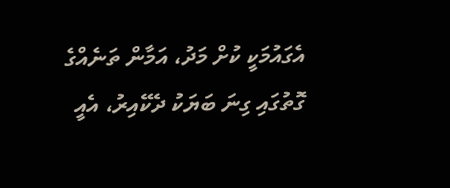އެގައުމަކީ ކުށް މަދު، އަމާން ތަނެއްގެ ގޮތުގައި ގިނަ ބަޔަކު ދެކޭއިރު، އެއީ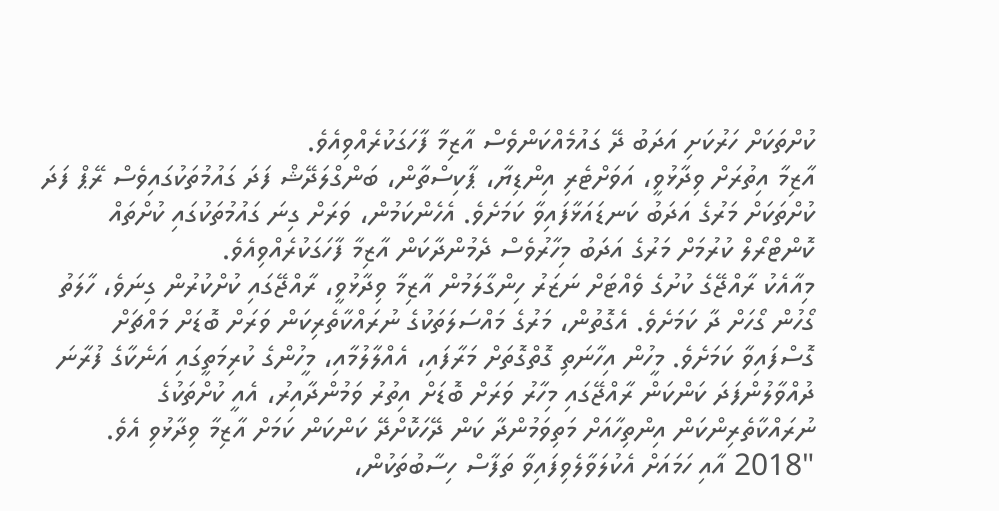ކުށްތަކަށް ހަރުކަށި އަދަބު ދޭ ގައުމެއްކަންވެސް އާޒިމާ ފާހަގަކުރެއްވިއެވެ.
އާޒިމާ އިތުރަށް ވިދާޅުވީ، އަވަށްޓެރި އިންޑިޔާ، ޕާކިސްތާން، ބަންގްލަދޭޝް ފަދަ ގައުމުތަކުގައިވެސް ރޭޕް ފަދަ ކުށްތަކަށް މަރުގެ އަދަބު ކަނޑައަޅާފައިވާ ކަމަށެވެ. އެހެންކަމުން، ވަރަށް ގިނަ ގައުމުތަކުގައި ކުށްތައް ކޮންޓްރޯލް ކުރުމަށް މަރުގެ އަދަބު މިހާރުވެސް ދެމުންދާކަން އާޒިމާ ފާހަގަކުރެއްވިއެވެ.
މިއާއެކު ރާއްޖޭގެ ކުށުގެ ވެއްޓަށް ނަޒަރު ހިންގާލަމުން އާޒިމާ ވިދާޅުވީ، ރާއްޖޭގައި ކުށްކުރުން ގިނަވެ، ހާލަތު ގޯހުން ގޯހަށް ދާ ކަމަށެވެ. އެގޮތުން، މަރުގެ މައްސަލަތަކުގެ ނުރައްކާތެރިކަން ވަރަށް ބޮޑަށް މައްޗަށް ގޮސްފައިވާ ކަމަށެވެ. މީހުން އިހާނަތި ގޮތްގޮތަށް މަރާފައި، އެއްލާލުމާއި، މީހުންގެ ކުރިމަތީގައި އަނެކާގެ ފުރާނަ ދުއްވާލުންފަދަ ކަންކަން ރާއްޖޭގައި މިހާރު ވަރަށް ބޮޑަށް އިތުރު ވަމުންދާއިރު، އެއީ ކުށްތަކުގެ ނުރައްކާތެރިންކަން އިންތިހާއަށް މަތިވަމުންދާ ކަން ދޭހަކޮށްދޭ ކަންކަން ކަމަށް އާޒިމާ ވިދާޅުވި އެވެ.
"2018 އާއި ހަމައަށް އެކުލަވާލެވިފައިވާ ތަފާސް ހިސާބުތަކުން،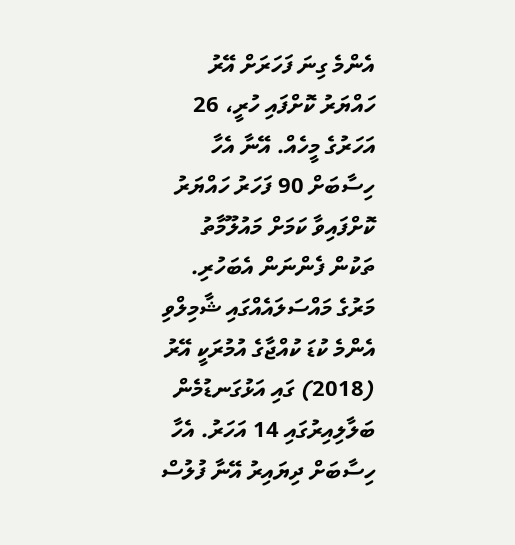އެންމެ ގިނަ ފަހަރަށް އޭރު ހައްޔަރު ކޮށްފައި ހުރީ، 26 އަހަރުގެ މީހެއް. އޭނާ އެހާ ހިސާބަށް 90 ފަހަރު ހައްޔަރު ކޮށްފައިވާ ކަމަށް މައުލޫމާތު ތަކުން ފެންނަން އެބަހުރި. މަރުގެ މައްސަލައެއްގައި ޝާމިލްވި އެންމެ ކުޑަ ކުއްޖާގެ އުމުރަކީ އޭރު (2018) ގައި އަޅުގަނޑުމެން ބަލާލިއިރުގައި 14 އަހަރު. އެހާ ހިސާބަށް ދިޔައިރު އޭނާ ފުލުސް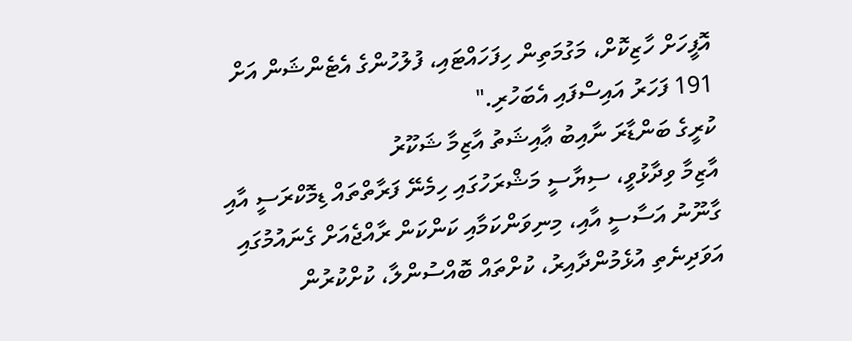އޮފީހަށް ހާޒިކޮށް، މަގުމަތިން ހިފަހައްޓައި، ފުލުހުންގެ އެޓެންޝަން އަށް 191 ފަހަރު އައިސްފައި އެބަހުރި."
ކުރީގެ ބަންޑާރަ ނާއިބު ޢާއިޝަތު އާޒިމާ ޝަކޫރު
އާޒިމާ ވިދާޅުވީ، ސިޔާސީ މަޝްރަހުގައި ހިމެނޭ ފަރާތްތައް ޑިމޮކްރަސީ އާއި ގާނޫނު އަސާސީ އާއި، މިނިވަންކަމާއި ކަންކަން ރާއްޖެއަށް ގެނައުމުގައި އަވަދިނެތި އުޅެމުންދާއިރު، ކުށްތައް ބޮއްސުންލާ، ކުށްކުރުން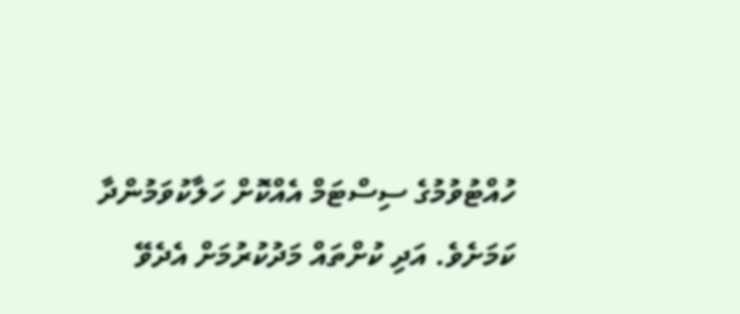ހުއްޓުވުމުގެ ސިސްޓަމް އެއްކޮށް ހަލާކުވަމުންދާ ކަމަށެވެ. އަދި ކުށްތައް މަދުކުރުމަށް އެދެވޭ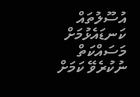އުސޫލުތައް ކަނޑައެޅުމަށް މަސައްކަތް ނުކުރެވޭ ކަމަށް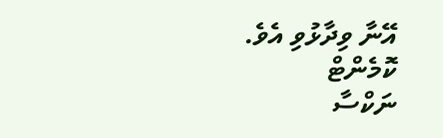އޭނާ ވިދާޅުވި އެވެ.
ކޮމެންޓް
ނަކްސާ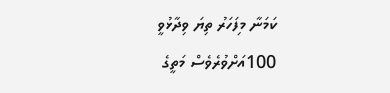ކަމަނާ މިފަހަރު ތިޔަ ވިދާޅުވީ 100އަށްވުރެވެސް މަތީގެ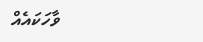ވާހަކައެއް